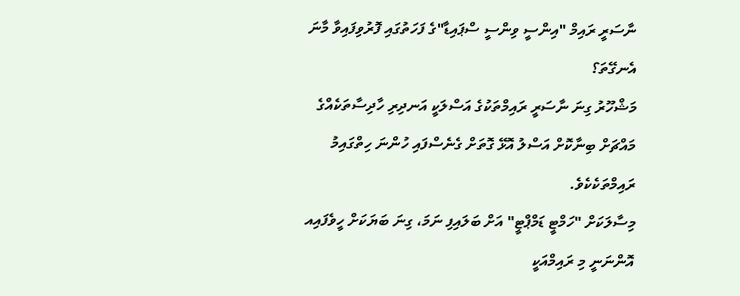ނާސަރީ ރައިމް "އިންސީ ވިންސީ ސްޕައިޑާ"ގެ ފަހަތުގައި ފޮރުވިފައިވާ މާނަ އެނގޭތަ؟
މަޝްހޫރު ގިނަ ނާސަރީ ރައިމްތަކުގެ އަސްލަކީ އަނދިރި ހާދިސާތަކެއްގެ މައްޗަށް ބިނާކޮށް އަސްލު އޮޅޭ ގޮތަށް ގެނެސްފައި ހުންނަ ހިތްގައިމު ރައިމްތަކެކެވެ.
މިސާލަކަށް "ހަމްޓީ ޑަމްޕްޓީ" އަށް ބަލައިފި ނަމަ، ގިނަ ބަޔަކަށް ހީވެފައިއ އޮންނަނީ މި ރައިމްއަކީ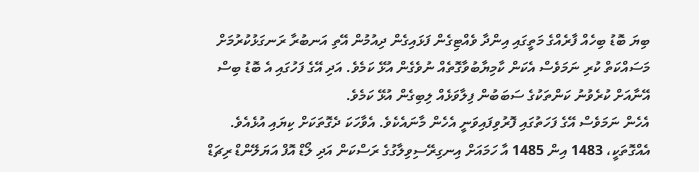ބިޔަ ބޮޑު ބިހެއް ފާރެއްގެ މަތީގައި އިންދާ ވެއްޓިގެން ފަޅައިގެން ދިއުމުން އޭތި އަނބުރާ ރަނގަޅުކުރުމަށް މަސައްކަތް ކުރި ނަމަވެސް އެކަން ކާމިޔާބުވާގޮތެއް ނުވެގެން އުޅޭ ކަމެވެ. އަދި އޭގެ ފަހުގައި އެ ބޮޑު ބިސް އޭނާއަށް ކުރެވުނު ކަންތަކުގެ ސަބަބުން ފިލާވަޅެއް ލިބިގެން އުޅޭ ކަމެވެ.
އެހެން ނަމަވެސް އޭގެ ފަހަތުގައި ފޮރުވިފައިވަނީ އެހެން މާނައެކެވެ. އެވާހަކަ ދެގޮތަކަށް ކިޔައި އުޅެއެވެ. އެއްގޮތަކީ، 1483 އިން 1485 އާ ހަމައަށް އިނގިރޭސިވިލާގުގެ ރަސްކަން އަދި ލޯޑް އޮފް އަޔަލޭންޑް ރިޗަޑް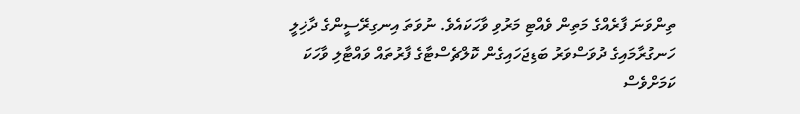ތިންވަނަ ފާރެއްގެ މަތިން ވެއްޓި މަރުވި ވާހަކައެވެ. ނުވަތަ އިނގިރޭސީންގެ ދާޚިލީ ހަނގުރާމައިގެ ދުވަސްވަރު ބަޑިޖަހައިގެން ކޮލްޗެސްޓާގެ ފާރުތައް ވައްޓާލި ވާހަކަ ކަމަށްވެސް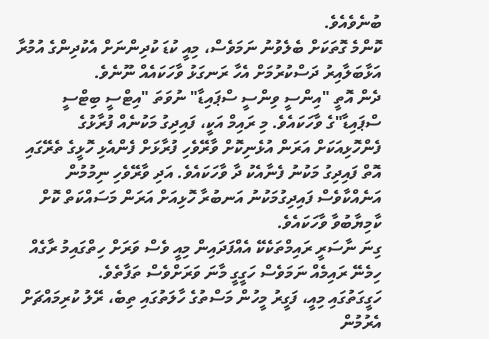ބުނެވެއެވެ.
ކޮންމެ ގޮތަކަށް ބެލެވުނު ނަމަވެސް، މިއީ ކުޑަ ކުދިންނަށް އެކުދިންގެ އުމުރާ އަޅާބަލާއިރު ދަސްކުރުމަށް އެހާ ރަނގަޅު ވާހަކައެއް ނޫނެވެ.
ދެން އޮތީ "އިންސީ ވިންސީ ސްޕައިޑާ" ނުވަތަ "އިޓްސީ ބިޓްސީ ސްޕައިޑާ"ގެ ވާހަކައެވެ. މި ރައިމް އަކީ، ފައިދިގު މަކުނެއް ފުރާޅުގެ ފެންހޮޅިއަކަށް އަރަން އުޅެނިކޮށް ވާރޭވެހި ފުރާޅަށް ފެންއެޅި ހޮޅީގެ ތެރޭގައި އޮތް ފައިދިގު މަކުނު ފެނާއެކު ދާ ވާހަކައެވެ. އަދި ވާރޭވެހި ނިމުމުން އަނެއްކާވެސް ފައިދިގުމަކުނު އަނބުރާ ހޮޅިއަށް އަރަން މަސައްކަތް ކޮށް ކާމިޔާބުވާ ވާހަކައެވެ.
ގިނަ ނާސަރީ ރައިމްތަކެކޭ އެއްފަދައިން މިއީ ވެސް ވަރަށް ހިތްގައިމު ރާގެއް ހިމެނޭ ރައިމެއް ނަމަވެސް ހަގީގީ މާނަ ވަރަށްވެސް ތަފާތެވެ.
ހަގީގަތުގައި މިއީ، ފަގީރު މީހުން މަސްތުގެ ހާލަތުގައި ތިބެ، ރޭލު ކުރިމައްޗަށް އެރުމުން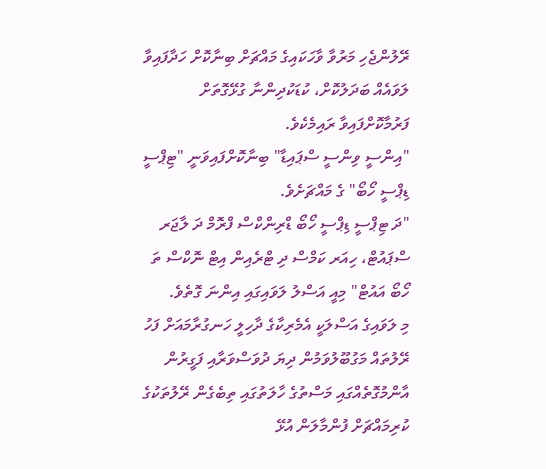ރޭލުންޖެހި މަރުވާ ވާހަކައިގެ މައްޗަށް ބިނާކޮށް ހަދާފައިވާ ލަވައެއް ބަދަލުކޮށް، ކުޑަކުދިންނާ ގުޅޭގޮތަށް ފަރުމާކޮށްފައިވާ ރައިމެކެވެ.
"އިންސީ ވިންސީ ސްޕައިޑާ" ބިނާކޮށްފައިވަނީ "ޓިޕްސީ ޑިޕްސީ ހޯބޯ" ގެ މައްޗަށެވެ.
"ދަ ޓިޕްސީ ޑިޕްސީ ހޯބޯ ޑްރިންކްސް ފްރޮމް ދަ ލާޖަރ ސްޕައުޓް، ހިއަރ ކަމްސް ދި ޓްރެއިން އިޓް ނޮކްސް ތަ ހޯބޯ އައުޓް" މިއީ އަސްލު ލަވައިގައި އިންނަ ގޮތެވެ.
މި ލަވައިގެ އަސްލަކީ އެމެރިކާގެ ދާހިލީ ހަނގުރާމައަށް ފަހު ރޭލުތައް މަގުބޫލުވަމުން ދިޔަ ދުވަސްވަރާއި ފަގީރުން އާންމުގޮތެއްގައި މަސްތުގެ ހާލަތުގައި ތިބެގެން ރޭލުތަކުގެ ކުރިމައްޗަށް ފުންމާލަން އުޅޭ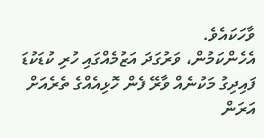ވާހަކައެވެ.
އެހެންކަމުން، ވަރުގަދަ އަޒުމެއްގައި ހުރި ކުޑަކުޑަ ފައިދިގު މަކުނެއް ވާރޭ ފެން ހޮޅިއެއްގެ ތެރެއަށް އަރަން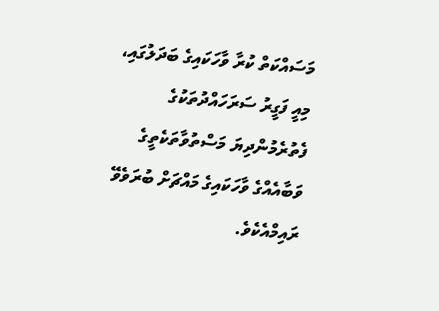މަސައްކަތް ކުރާ ވާހަކައިގެ ބަދަލުގައި، މިއީ ފަގީރު ސަރަހައްދުތަކުގެ ފެތުރެމުންދިޔަ މަސްތުވާތަކެތީގެ ވަބާއެއްގެ ވާހަކައިގެ މައްޗަށް ބުރަވެވޭ ރައިމްއެކެވެ.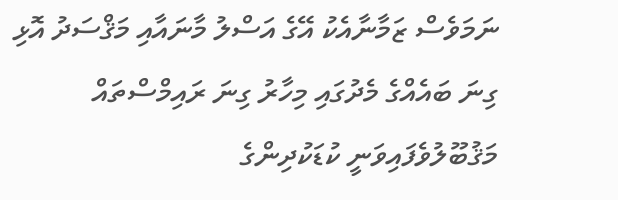ނަމަވެސް ޒަމާނާއެކު އޭގެ އަސްލު މާނައާއި މަޤްސަދު އޮޅި ގިނަ ބައެއްގެ މެދުގައި މިހާރު ގިނަ ރައިމްސްތައް މަޤުބޫލުވެފައިވަނީ ކުޑަކުދިންގެ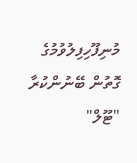މުނިފޫހިފިލުވުމުގެ ގޮތުން ބޭނުންކުރާ "ޓޫލް"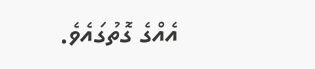އެއްގެ ގޮތުގައެވެ.